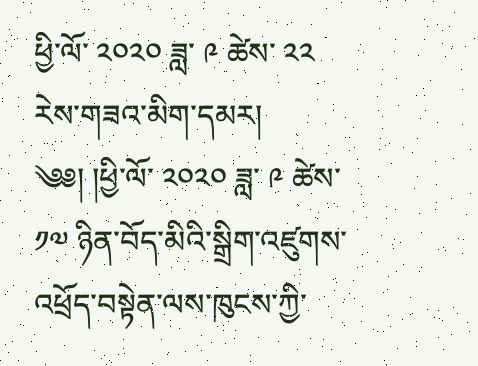ཕྱི་ལོ་ ༢༠༢༠ ཟླ་ ༩ ཚེས་ ༢༢ རེས་གཟའ་མིག་དམར།
༄༅། །ཕྱི་ལོ་ ༢༠༢༠ ཟླ་ ༩ ཚེས་ ༡༧ ཉིན་བོད་མིའི་སྒྲིག་འཛུགས་འཕྲོད་བསྟེན་ལས་ཁུངས་ཀྱི་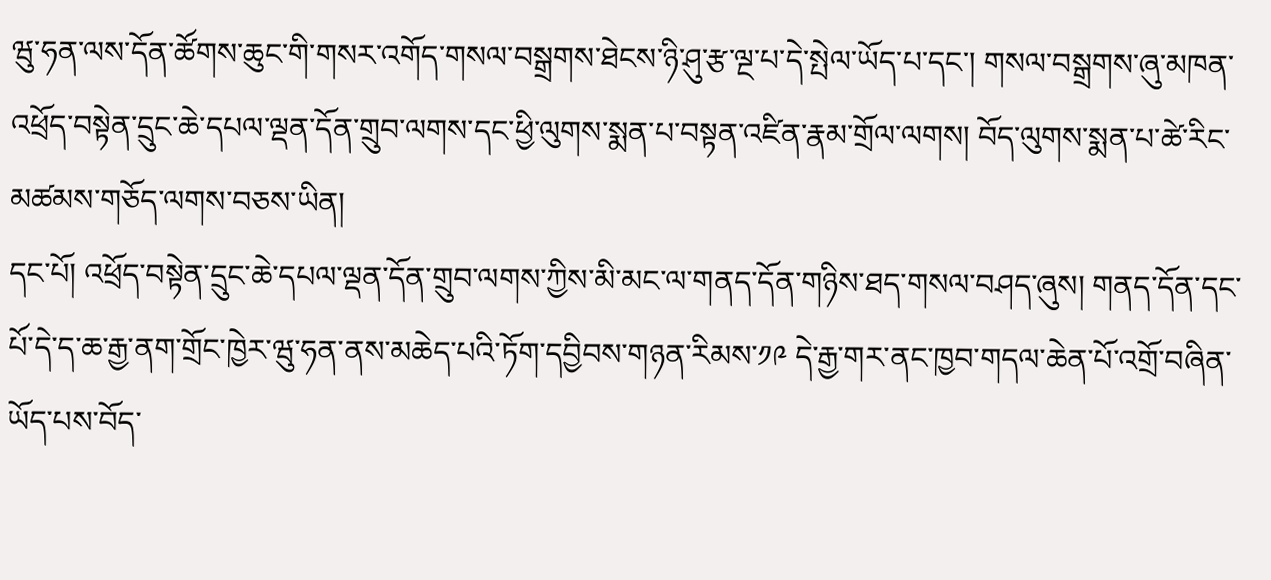ཝུ་ཧན་ལས་དོན་ཚོགས་ཆུང་གི་གསར་འགོད་གསལ་བསྒྲགས་ཐེངས་ཉི་ཤུ་རྩ་ལྔ་པ་དེ་སྤེལ་ཡོད་པ་དང་། གསལ་བསྒྲགས་ཞུ་མཁན་འཕྲོད་བསྟེན་དྲུང་ཆེ་དཔལ་ལྡན་དོན་གྲུབ་ལགས་དང་ཕྱི་ལུགས་སྨན་པ་བསྟན་འཛིན་རྣམ་གྲོལ་ལགས། བོད་ལུགས་སྨན་པ་ཚེ་རིང་མཚམས་གཅོད་ལགས་བཅས་ཡིན།
དང་པོ། འཕྲོད་བསྟེན་དྲུང་ཆེ་དཔལ་ལྡན་དོན་གྲུབ་ལགས་ཀྱིས་མི་མང་ལ་གནད་དོན་གཉིས་ཐད་གསལ་བཤད་ཞུས། གནད་དོན་དང་པོ་དེ་ད་ཆ་རྒྱ་ནག་གྲོང་ཁྱེར་ཝུ་ཧན་ནས་མཆེད་པའི་ཏོག་དབྱིབས་གཉན་རིམས་༡༩ དེ་རྒྱ་གར་ནང་ཁྱབ་གདལ་ཆེན་པོ་འགྲོ་བཞིན་ཡོད་པས་བོད་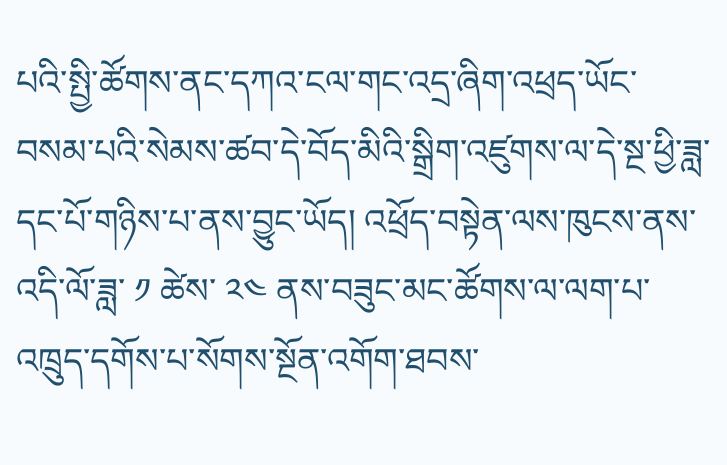པའི་སྤྱི་ཚོགས་ནང་དཀའ་ངལ་གང་འདྲ་ཞིག་འཕྲད་ཡོང་བསམ་པའི་སེམས་ཚབ་དེ་བོད་མིའི་སྒྲིག་འཛུགས་ལ་དེ་སྔ་ཕྱི་ཟླ་དང་པོ་གཉིས་པ་ནས་བྱུང་ཡོད། འཕྲོད་བསྟེན་ལས་ཁུངས་ནས་འདི་ལོ་ཟླ་ ༡ ཚེས་ ༢༤ ནས་བཟུང་མང་ཚོགས་ལ་ལག་པ་འཁྲུད་དགོས་པ་སོགས་སྔོན་འགོག་ཐབས་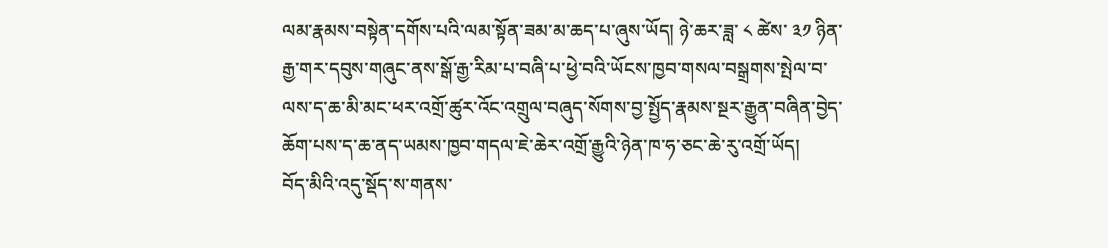ལམ་རྣམས་བསྟེན་དགོས་པའི་ལམ་སྟོན་ཟམ་མ་ཆད་པ་ཞུས་ཡོད། ཉེ་ཆར་ཟླ་ ༨ ཚེས་ ༣༡ ཉིན་རྒྱ་གར་དབུས་གཞུང་ནས་སྒོ་རྒྱ་རིམ་པ་བཞི་པ་ཕྱེ་བའི་ཡོངས་ཁྱབ་གསལ་བསྒྲགས་སྤེལ་བ་ལས་ད་ཆ་མི་མང་ཕར་འགྲོ་ཚུར་འོང་འགྲུལ་བཞུད་སོགས་བྱ་སྤྱོད་རྣམས་སྔར་རྒྱུན་བཞིན་བྱེད་ཆོག་པས་ད་ཆ་ནད་ཡམས་ཁྱབ་གདལ་ཇེ་ཆེར་འགྲོ་རྒྱུའི་ཉེན་ཁ་ཧ་ཅང་ཆེ་རུ་འགྲོ་ཡོད།
བོད་མིའི་འདུ་སྡོད་ས་གནས་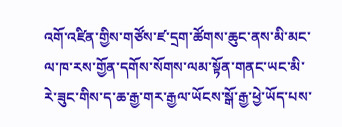འགོ་འཛིན་གྱིས་གཙོས་ཛ་དྲག་ཚོགས་ཆུང་ནས་མི་མང་ལ་ཁ་རས་གྱོན་དགོས་སོགས་ལམ་སྟོན་གནང་ཡང་མི་རེ་ཟུང་གིས་ད་ཆ་རྒྱ་གར་རྒྱལ་ཡོངས་སྒོ་རྒྱ་ཕྱེ་ཡོད་པས་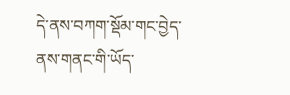དེ་ནས་བཀག་སྡོམ་གང་བྱེད་ནས་གནང་གི་ཡོད་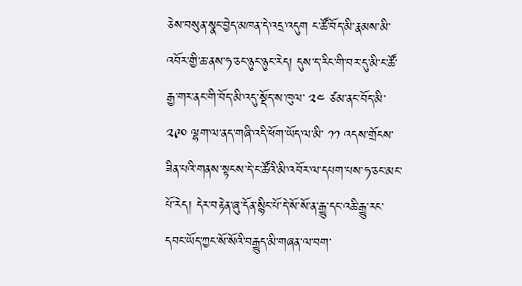ཅེས་བསུན་སྣང་བྱེད་མཁན་དེ་འདྲ་འདུག ང་ཚོ་བོད་མི་རྣམས་མི་འབོར་གྱི་ཆ་ནས་ཧ་ཅང་ཉུང་ཉུང་རེད། དུས་ད་རིང་གི་བར་དུ་མི་ང་ཚོ་རྒྱ་གར་ནང་གི་བོད་མི་འདུ་སྡོད་ས་ཁུལ་ ༢༤ ཙམ་ནང་བོད་མི་ ༢༩༠ ལྷག་ལ་ནད་གཞི་འདི་ཕོག་ཡོད་ལ་མི་ ༡༡ འདས་གྲོངས་ཟིན་པའི་གནས་སྟངས་དེ་ང་ཚོའི་མི་འབོར་ལ་དཔག་པས་ཧ་ཅང་མང་པོ་རེད། དེར་བརྟེན་ཞུ་དོན་སྙིང་པོ་དེ་སོ་སོ་ན་རྒྱུ་དང་འཆི་རྒྱུ་རང་དབང་ཡོད་ཀྱང་སོ་སོའི་བརྒྱུད་མི་གཞན་ལ་བག་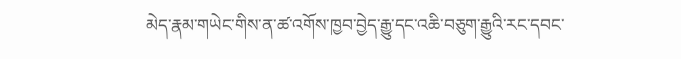མེད་རྣམ་གཡེང་གིས་ན་ཚ་འགོས་ཁྱབ་བྱེད་རྒྱུ་དང་འཆི་བཅུག་རྒྱུའི་རང་དབང་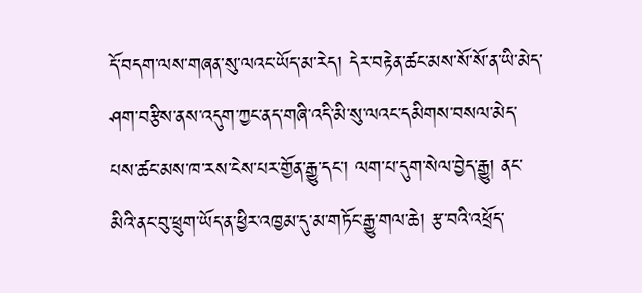དོ་བདག་ལས་གཞན་སུ་ལའང་ཡོད་མ་རེད། དེར་བརྟེན་ཚང་མས་སོ་སོ་ན་ཡི་མེད་ཤག་བརྩིས་ནས་འདུག་ཀྱང་ནད་གཞི་འདི་མི་སུ་ལའང་དམིགས་བསལ་མེད་པས་ཚང་མས་ཁ་རས་ངེས་པར་གྱོན་རྒྱུ་དང་། ལག་པ་དུག་སེལ་བྱེད་རྒྱུ། ནང་མིའི་ནང་བུ་ཕྲུག་ཡོད་ན་ཕྱིར་འཁྱམ་དུ་མ་གཏོང་རྒྱུ་གལ་ཆེ། རྩ་བའི་འཕྲོད་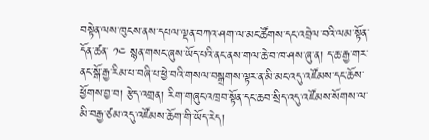བསྟེན་ལས་ཁུངས་ནས་དཔལ་ལྡན་བཀའ་ཤག་ལ་མང་ཚོགས་དང་འབྲེལ་བའི་ལམ་སྟོན་དོན་ཚན་ ༡༤ སྙན་གསང་ཞུས་ཡོད་པའི་ནང་ནས་གལ་ཆེ་བ་ཁ་ཤས་ཞུ་ན། ད་ཆ་རྒྱ་གར་ནང་སྒོ་རྒྱ་རིམ་པ་བཞི་པ་ཕྱེ་བའི་གསལ་བསྒྲགས་ལྟར་ན་མི་མང་འདུ་འཛོམས་དང་ཆོས་ཕྱོགས་བྱ་བ། རྩེད་འགྲན། རིག་གཞུང་འཁྲབ་སྟོན་དང་ཆབ་སྲིད་འདུ་འཛོམས་སོགས་ལ་མི་བརྒྱ་ཙམ་འདུ་འཛོམས་ཆོག་གི་ཡོད་རེད།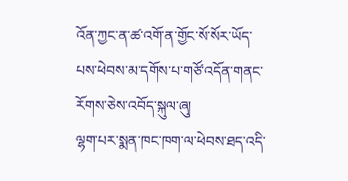འོན་ཀྱང་ན་ཚ་འགོ་ན་གྱོང་སོ་སོར་ཡོད་པས་ཕེབས་མ་དགོས་པ་གཙོ་འདོན་གནང་རོགས་ཅེས་འབོད་སྐུལ་ཞུ།
ལྷག་པར་སྨན་ཁང་ཁག་ལ་ཕེབས་ཐད་འདི་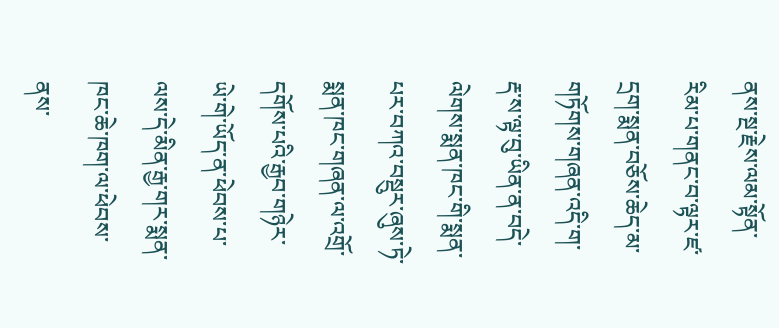ནས་སྔ་རྗེས་ལམ་སྟོན་རིམ་པ་གནང་བ་ལྟར་ཛ་དྲག་སྨན་བཅོས་ཆེད་མ་གཏོགས་གཞན་འདི་ག་རྡ་ས་ལྟ་བུ་ཡིན་ན་བདེ་ལེགས་སྨན་ཁང་གི་སྨན་པར་བཀའ་བསྡུར་ཞུས་ཏེ་སྨན་ཁང་གཞན་ལ་འགྲོ་དགོས་པའི་རྒྱབ་གཉེར་ཡེ་གེ་ཡོད་ན་ཕེབས་པ་ལས་དེ་མིན་རྒྱ་གར་སྨན་ཁང་ཆེ་ཁག་ལ་ཕེབས་ནས་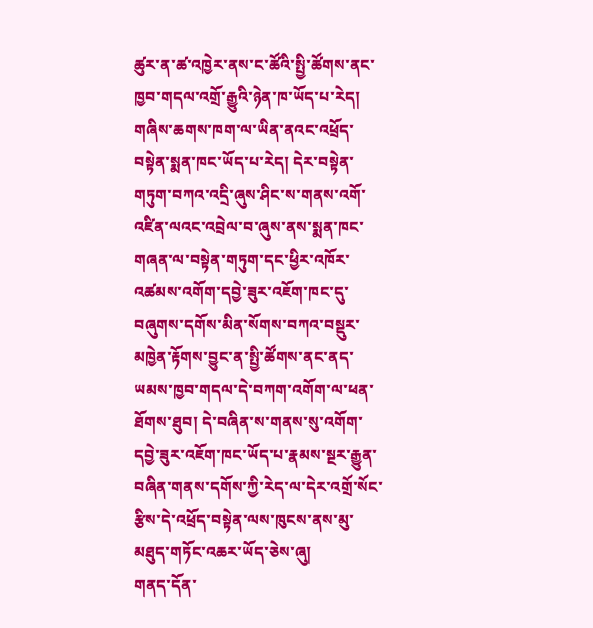ཚུར་ན་ཚ་འཁྱེར་ནས་ང་ཚོའི་སྤྱི་ཚོགས་ནང་ཁྱབ་གདལ་འགྲོ་རྒྱུའི་ཉེན་ཁ་ཡོད་པ་རེད། གཞིས་ཆགས་ཁག་ལ་ཡིན་ནའང་འཕྲོད་བསྟེན་སྨན་ཁང་ཡོད་པ་རེད། དེར་བསྟེན་གཏུག་བཀའ་འདྲི་ཞུས་ཤིང་ས་གནས་འགོ་འཛིན་ལའང་འབྲེལ་བ་ཞུས་ནས་སྨན་ཁང་གཞན་ལ་བསྟེན་གཏུག་དང་ཕྱིར་འཁོར་འཚམས་འགོག་དབྱེ་ཟུར་འཇོག་ཁང་དུ་བཞུགས་དགོས་མིན་སོགས་བཀའ་བསྡུར་མཁྱེན་རྟོགས་བྱུང་ན་སྤྱི་ཚོགས་ནང་ནད་ཡམས་ཁྱབ་གདལ་དེ་བཀག་འགོག་ལ་ཕན་ཐོགས་ཐུབ། དེ་བཞིན་ས་གནས་སུ་འགོག་དབྱེ་ཟུར་འཇོག་ཁང་ཡོད་པ་རྣམས་སྔར་རྒྱུན་བཞིན་གནས་དགོས་ཀྱི་རེད་ལ་དེར་འགྲོ་སོང་རྩིས་དེ་འཕྲོད་བསྟེན་ལས་ཁུངས་ནས་མུ་མཐུད་གཏོང་འཆར་ཡོད་ཅེས་ཞུ།
གནད་དོན་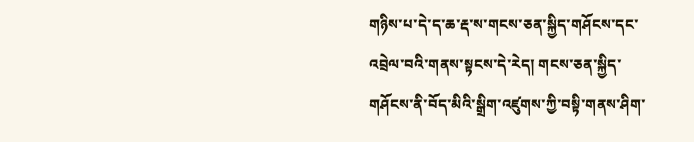གཉིས་པ་དེ་ད་ཆ་རྡ་ས་གངས་ཅན་སྐྱིད་གཤོངས་དང་འབྲེལ་བའི་གནས་སྟངས་དེ་རེད། གངས་ཅན་སྐྱིད་གཤོངས་ནི་བོད་མིའི་སྒྲིག་འཛུགས་ཀྱི་བསྟི་གནས་ཤིག་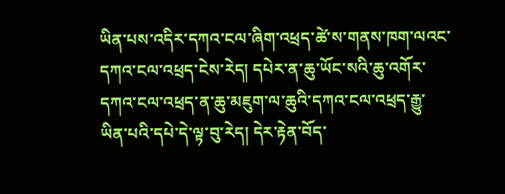ཡིན་པས་འདིར་དཀའ་ངལ་ཞིག་འཕྲད་ཚེ་ས་གནས་ཁག་ལའང་དཀའ་ངལ་འཕྲད་ངེས་རེད། དཔེར་ན་ཆུ་ཡོང་སའི་ཆུ་འགོར་དཀའ་ངལ་འཕྲད་ན་ཆུ་མཇུག་ལ་ཆུའི་དཀའ་ངལ་འཕྲད་རྒྱུ་ཡིན་པའི་དཔེ་དེ་ལྟ་བུ་རེད། དེར་རྟེན་བོད་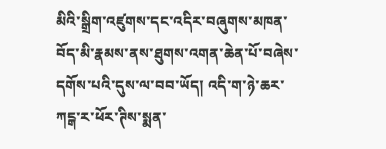མིའི་སྒྲིག་འཛུགས་དང་འདིར་བཞུགས་མཁན་བོད་མི་རྣམས་ནས་ཐུགས་འགན་ཆེན་པོ་བཞེས་དགོས་པའི་དུས་ལ་བབ་ཡོད། འདི་ག་ཉེ་ཆར་ཀངྒ་ར་ཕོར་ཊིས་སྨན་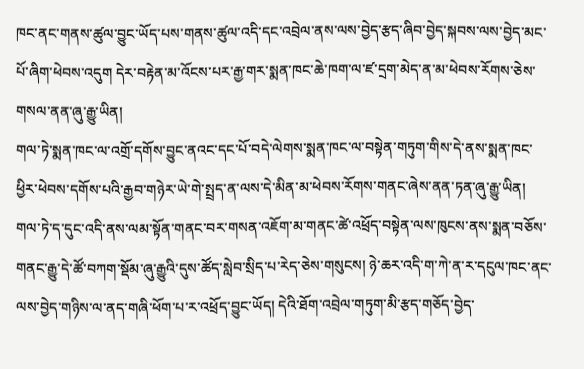ཁང་ནང་གནས་ཚུལ་བྱུང་ཡོད་པས་གནས་ཚུལ་འདི་དང་འབྲེལ་ནས་ལས་བྱེད་རྩད་ཞིབ་བྱེད་སྐབས་ལས་བྱེད་མང་པོ་ཞིག་ཕེབས་འདུག དེར་བརྟེན་མ་འོངས་པར་རྒྱ་གར་སྨན་ཁང་ཆེ་ཁག་ལ་ཛ་དྲག་མེད་ན་མ་ཕེབས་རོགས་ཅེས་གསལ་ནན་ཞུ་རྒྱུ་ཡིན།
གལ་ཏེ་སྨན་ཁང་ལ་འགྲོ་དགོས་བྱུང་ནའང་དང་པོ་བདེ་ལེགས་སྨན་ཁང་ལ་བསྟེན་གཏུག་གིས་དེ་ནས་སྨན་ཁང་ཕྱིར་ཕེབས་དགོས་པའི་རྒྱབ་གཉེར་ཡེ་གེ་སྤྲད་ན་ལས་དེ་མིན་མ་ཕེབས་རོགས་གནང་ཞེས་ནན་ཏན་ཞུ་རྒྱུ་ཡིན། གལ་ཏེ་ད་དུང་འདི་ནས་ལམ་སྟོན་གནང་བར་གསན་འཇོག་མ་གནང་ཚེ་འཕྲོད་བསྟེན་ལས་ཁུངས་ནས་སྨན་བཅོས་གནང་རྒྱུ་དེ་ཚོ་བཀག་སྡོམ་ཞུ་རྒྱུའི་དུས་ཚོད་སླེབ་སྲིད་པ་རེད་ཅེས་གསུངས། ཉེ་ཆར་འདི་ག་ཀེ་ན་ར་དངུལ་ཁང་ནང་ལས་བྱེད་གཉིས་ལ་ནད་གཞི་ཕོག་པ་ར་འཕྲོད་བྱུང་ཡོད། དེའི་ཐོག་འབྲེལ་གཏུག་མི་རྩད་གཅོད་བྱེད་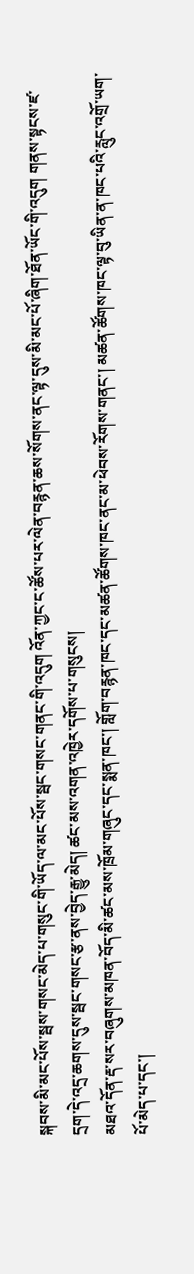སྐབས་མི་མང་པོས་སྦས་གསང་མེད་པ་གསུང་གི་ཡོད་ལ་མང་པོས་སྦང་གསང་གནང་གི་འདུག འོན་ཀྱང་ང་ཚོས་པར་ལེན་བརྙན་ཆས་སོགས་ནང་ལྟ་དུས་མི་མང་པོ་ཞིག་ཐོན་ཡོང་གི་འདུག གནས་སྟངས་ཛ་དྲག་དེ་འདྲ་ཆགས་དུས་སྦང་གསང་རྩ་ནས་བྱེད་རྒྱུ་མེད། ཚང་མས་འགན་འཁྱེར་དགོས་པ་གསུངས།
མཐའ་དོན་རྡ་སར་བཞུགས་མཁན་བོད་མི་ཚང་མས་ཁྲོམ་གཞུང་དང་སྨན་ཁང་། གློག་བརྙན་ཁང་དང་མཚན་ཚོགས་ཁང་ནང་མ་ཕེབས་རོགས་གནང་། མཚན་ཚོགས་ཁང་ལྟ་བུ་ཡིན་ན་ཁང་པའི་རླུང་འགྲོ་ཡག་པོ་མེད་པ་དང་།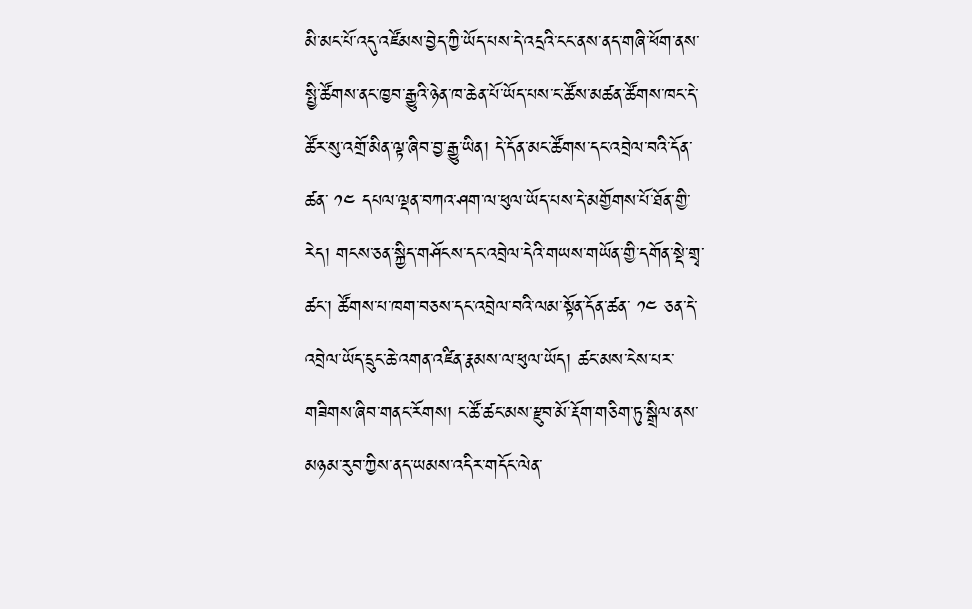མི་མང་པོ་འདུ་འཛོམས་བྱེད་ཀྱི་ཡོད་པས་དེ་འདྲའི་ངང་ནས་ནད་གཞི་ཕོག་ནས་སྤྱི་ཚོགས་ནང་ཁྱབ་རྒྱུའི་ཉེན་ཁ་ཆེན་པོ་ཡོད་པས་ང་ཚོས་མཚན་ཚོགས་ཁང་དེ་ཚོར་སུ་འགྲོ་མིན་ལྟ་ཞིབ་བྱ་རྒྱུ་ཡིན། དེ་དོན་མང་ཚོགས་དང་འབྲེལ་བའི་དོན་ཚན་ ༡༤ དཔལ་ལྡན་བཀའ་ཤག་ལ་ཕུལ་ཡོད་པས་དེ་མགྱོགས་པོ་ཐོན་གྱི་རེད། གངས་ཅན་སྐྱིད་གཤོངས་དང་འབྲེལ་དེའི་གཡས་གཡོན་གྱི་དགོན་སྡེ་གྲྭ་ཚང་། ཚོགས་པ་ཁག་བཅས་དང་འབྲེལ་བའི་ལམ་སྟོན་དོན་ཚན་ ༡༤ ཅན་དེ་འབྲེལ་ཡོད་དྲུང་ཆེ་འགན་འཛིན་རྣམས་ལ་ཕུལ་ཡོད། ཚང་མས་ངེས་པར་གཟིགས་ཞིབ་གནང་རོགས། ང་ཚོ་ཚང་མས་རྫུབ་མོ་རྡོག་གཅིག་ཏུ་སྒྲིལ་ནས་མཉམ་རུབ་ཀྱིས་ནད་ཡམས་འདིར་གདོང་ལེན་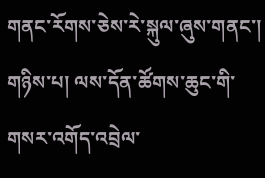གནང་རོགས་ཅེས་རེ་སྐུལ་ཞུས་གནང་།
གཉིས་པ། ལས་དོན་ཚོགས་ཆུང་གི་གསར་འགོད་འབྲེལ་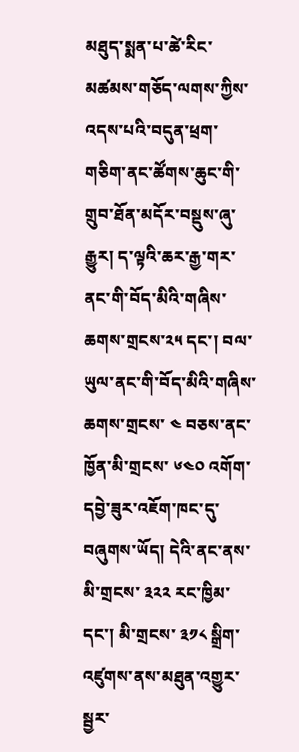མཐུད་སྨན་པ་ཚེ་རིང་མཚམས་གཅོད་ལགས་ཀྱིས་འདས་པའི་བདུན་ཕྲག་གཅིག་ནང་ཚོགས་ཆུང་གི་གྲུབ་ཐོན་མདོར་བསྡུས་ཞུ་རྒྱུར། ད་ལྟའི་ཆར་རྒྱ་གར་ནང་གི་བོད་མིའི་གཞིས་ཆགས་གྲངས་༢༥ དང་། བལ་ཡུལ་ནང་གི་བོད་མིའི་གཞིས་ཆགས་གྲངས་ ༤ བཅས་ནང་ཁྱོན་མི་གྲངས་ ༦༤༠ འགོག་དབྱེ་ཟུར་འཇོག་ཁང་དུ་བཞུགས་ཡོད། དེའི་ནང་ནས་མི་གྲངས་ ༣༢༢ རང་ཁྱིམ་དང་། མི་གྲངས་ ༣༡༨ སྒྲིག་འཛུགས་ནས་མཐུན་འགྱུར་སྦྱར་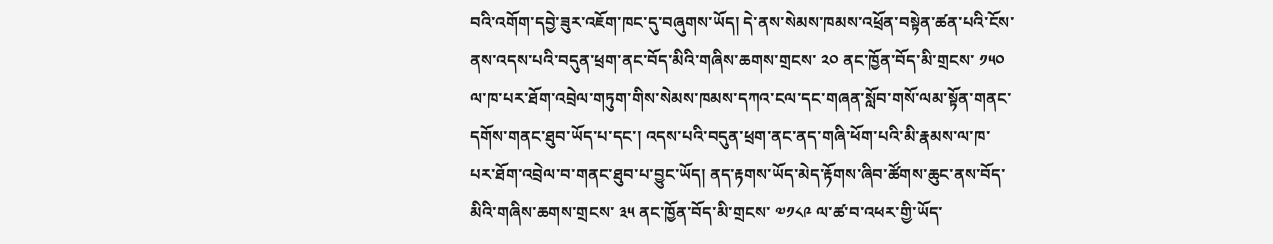བའི་འགོག་དབྱེ་ཟུར་འཇོག་ཁང་དུ་བཞུགས་ཡོད། དེ་ནས་སེམས་ཁམས་འཕྲོན་བསྟེན་ཚན་པའི་ངོས་ནས་འདས་པའི་བདུན་ཕྲག་ནང་བོད་མིའི་གཞིས་ཆགས་གྲངས་ ༢༠ ནང་ཁྱོན་བོད་མི་གྲངས་ ༡༥༠ ལ་ཁ་པར་ཐོག་འབྲེལ་གཏུག་གིས་སེམས་ཁམས་དཀའ་ངལ་དང་གཞན་སློབ་གསོ་ལམ་སྟོན་གནང་དགོས་གནང་ཐུབ་ཡོད་པ་དང་། འདས་པའི་བདུན་ཕྲག་ནང་ནད་གཞི་ཕོག་པའི་མི་རྣམས་ལ་ཁ་པར་ཐོག་འབྲེལ་བ་གནང་ཐུབ་པ་བྱུང་ཡོད། ནད་རྟགས་ཡོད་མེད་རྟོགས་ཞིབ་ཚོགས་ཆུང་ནས་བོད་མིའི་གཞིས་ཆགས་གྲངས་ ༣༥ ནང་ཁྱོན་བོད་མི་གྲངས་ ༧༡༨༩ ལ་ཚ་བ་འཕར་གྱི་ཡོད་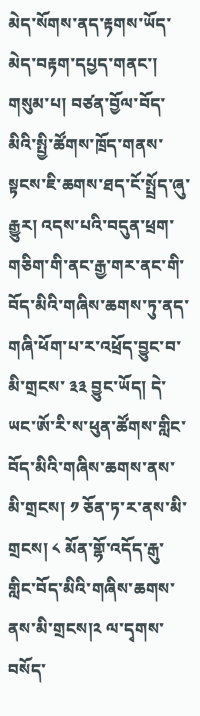མེད་སོགས་ནད་རྟགས་ཡོད་མེད་བརྟག་དཔྱད་གནང་།
གསུམ་པ། བཙན་བྱོལ་བོད་མིའི་སྤྱི་ཚོགས་ཁྲོད་གནས་སྟངས་ཇི་ཆགས་ཐད་ངོ་སྤྲོད་ཞུ་རྒྱུར། འདས་པའི་བདུན་ཕྲག་གཅིག་གི་ནང་རྒྱ་གར་ནང་གི་བོད་མིའི་གཞིས་ཆགས་ཏུ་ནད་གཞི་ཕོག་པ་ར་འཕྲོད་བྱུང་བ་མི་གྲངས་ ༣༣ བྱུང་ཡོད། དེ་ཡང་ཨོ་རི་ས་ཕུན་ཚོགས་གླིང་བོད་མིའི་གཞིས་ཆགས་ནས་མི་གྲངས། ༡ ཅོན་ཏ་ར་ནས་མི་གྲངས། ༨ མོན་གྷོ་འདོད་རྒུ་གླིང་བོད་མིའི་གཞིས་ཆགས་ནས་མི་གྲངས།༢ ལ་དྭགས་བསོད་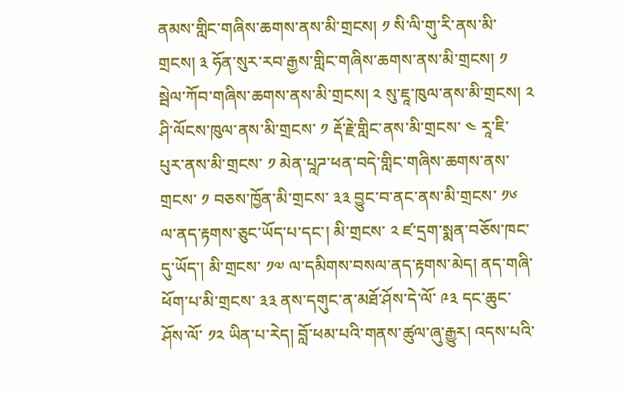ནམས་གླིང་གཞིས་ཆགས་ནས་མི་གྲངས། ༡ སི་ལི་གུ་རི་ནས་མི་གྲངས། ༣ ཧོན་སུར་རབ་རྒྱས་གླིང་གཞིས་ཆགས་ནས་མི་གྲངས། ༡ སྦེལ་ཀོབ་གཞིས་ཆགས་ནས་མི་གྲངས། ༢ སུ་ཇཱ་ཁུལ་ནས་མི་གྲངས། ༢ ཤི་ལོངས་ཁུལ་ནས་མི་གྲངས་ ༡ རྡོ་རྗེ་གླིང་ནས་མི་གྲངས་ ༤ རཱ་ཇི་པུར་ནས་མི་གྲངས་ ༡ མེན་པཱཌ་ཕན་བདེ་གླིང་གཞིས་ཆགས་ནས་གྲངས་ ༡ བཅས་ཁྱོན་མི་གྲངས་ ༣༣ བྱུང་བ་ནང་ནས་མི་གྲངས་ ༡༦ ལ་ནད་རྟགས་ཅུང་ཡོད་པ་དང་། མི་གྲངས་ ༢ ཛ་དྲག་སྨན་བཅོས་ཁང་དུ་ཡོད་། མི་གྲངས་ ༡༧ ལ་དམིགས་བསལ་ནད་རྟགས་མེད། ནད་གཞི་ཕོག་པ་མི་གྲངས་ ༣༣ ནས་དགུང་ན་མཐོ་ཤོས་དེ་ལོ་ ༩༣ དང་ཆུང་ཤོས་ལོ་ ༡༢ ཡིན་པ་རེད། བློ་ཕམ་པའི་གནས་ཚུལ་ཞུ་རྒྱུར། འདས་པའི་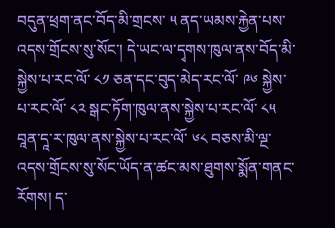བདུན་ཕྲག་ནང་བོད་མི་གྲངས་ ༥ ནད་ཡམས་རྐྱེན་པས་འདས་གྲོངས་སུ་སོང་། དེ་ཡང་ལ་དྭགས་ཁུལ་ནས་བོད་མི་སྐྱེས་པ་རང་ལོ་ ༨༡ ཅན་དང་བུད་མེད་རང་ལོ་ ༩༦ སྐྱེས་པ་རང་ལོ་ ༨༢ སྒང་ཏོག་ཁུལ་ནས་སྐྱེས་པ་རང་ལོ་ ༨༥ བཱན་དཱ་ར་ཁུལ་ནས་སྐྱེས་པ་རང་ལོ་ ༦༨ བཅས་མི་ལྔ་འདས་གྲོངས་སུ་སོང་ཡོད་ན་ཚང་མས་ཐུགས་སྨོན་གནང་རོགས། ད་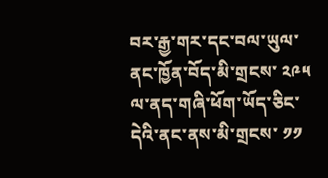བར་རྒྱ་གར་དང་བལ་ཡུལ་ནང་ཁྱོན་བོད་མི་གྲངས་ ༢༩༥ ལ་ནད་གཞི་ཕོག་ཡོད་ཅིང་དེའི་ནང་ནས་མི་གྲངས་ ༡༡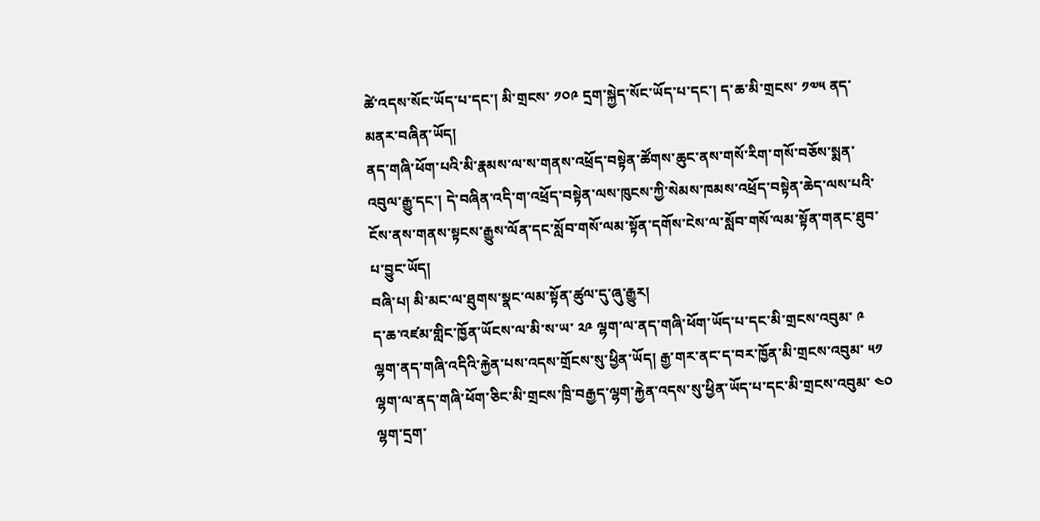ཚེ་འདས་སོང་ཡོད་པ་དང་། མི་གྲངས་ ༡༠༩ དྲག་སྐྱེད་སོང་ཡོད་པ་དང་། ད་ཆ་མི་གྲངས་ ༡༧༥ ནད་མནར་བཞིན་ཡོད།
ནད་གཞི་ཕོག་པའི་མི་རྣམས་ལ་ས་གནས་འཕྲོད་བསྟེན་ཚོགས་ཆུང་ནས་གསོ་རིག་གསོ་བཅོས་སྨན་འབུལ་རྒྱུ་དང་། དེ་བཞིན་འདི་ག་འཕྲོད་བསྟེན་ལས་ཁུངས་ཀྱི་སེམས་ཁམས་འཕྲོད་བསྟེན་ཆེད་ལས་པའི་ངོས་ནས་གནས་སྟངས་རྒྱུས་ལོན་དང་སློབ་གསོ་ལམ་སྟོན་དགོས་ངེས་ལ་སློབ་གསོ་ལམ་སྟོན་གནང་ཐུབ་པ་བྱུང་ཡོད།
བཞི་པ། མི་མང་ལ་ཐུགས་སྣང་ལམ་སྟོན་ཚུལ་དུ་ཞུ་རྒྱུར།
ད་ཆ་འཛམ་གླིང་ཁྱོན་ཡོངས་ལ་མི་ས་ཡ་ ༢༩ ལྷག་ལ་ནད་གཞི་ཕོག་ཡོད་པ་དང་མི་གྲངས་འབུམ་ ༩ ལྷག་ནད་གཞི་འདིའི་རྐྱེན་པས་འདས་གྲོངས་སུ་ཕྱིན་ཡོད། རྒྱ་གར་ནང་ད་བར་ཁྱོན་མི་གྲངས་འབུམ་ ༥༡ ལྷག་ལ་ནད་གཞི་ཕོག་ཅིང་མི་གྲངས་ཁྲི་བརྒྱད་ལྷག་རྐྱེན་འདས་སུ་ཕྱིན་ཡོད་པ་དང་མི་གྲངས་འབུམ་ ༤༠ ལྷག་དྲག་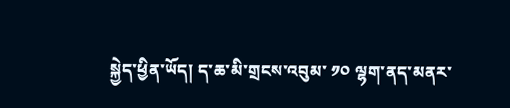སྐྱེད་ཕྱིན་ཡོད། ད་ཆ་མི་གྲངས་འབུམ་ ༡༠ ལྷག་ནད་མནར་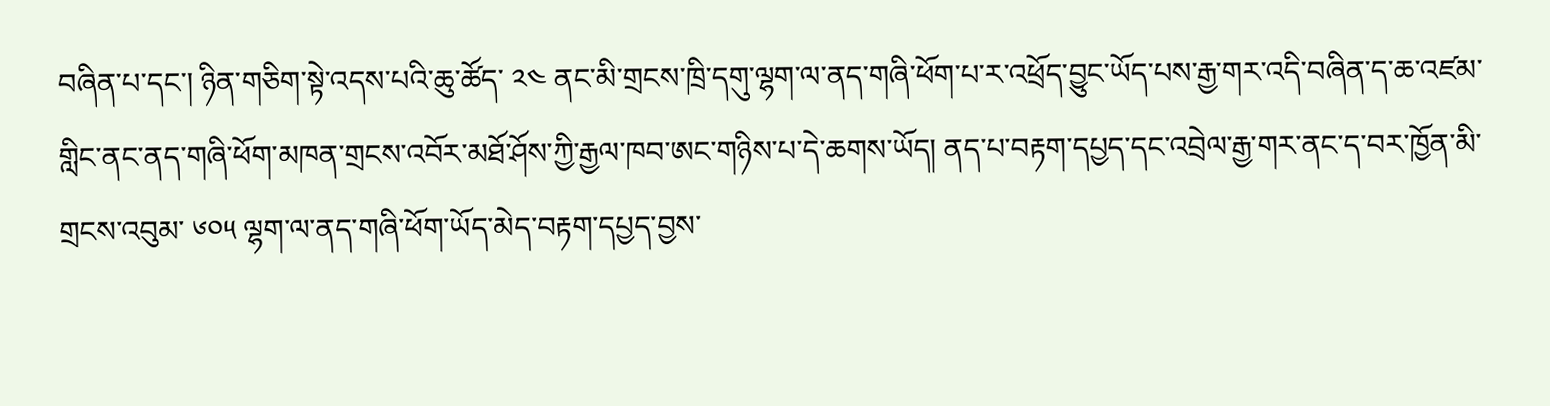བཞིན་པ་དང་། ཉིན་གཅིག་སྟེ་འདས་པའི་ཆུ་ཚོད་ ༢༤ ནང་མི་གྲངས་ཁྲི་དགུ་ལྷག་ལ་ནད་གཞི་ཕོག་པ་ར་འཕྲོད་བྱུང་ཡོད་པས་རྒྱ་གར་འདི་བཞིན་ད་ཆ་འཛམ་གླིང་ནང་ནད་གཞི་ཕོག་མཁན་གྲངས་འབོར་མཐོ་ཤོས་ཀྱི་རྒྱལ་ཁབ་ཨང་གཉིས་པ་དེ་ཆགས་ཡོད། ནད་པ་བརྟག་དཔྱད་དང་འབྲེལ་རྒྱ་གར་ནང་ད་བར་ཁྱོན་མི་གྲངས་འབུམ་ ༦༠༥ ལྷག་ལ་ནད་གཞི་ཕོག་ཡོད་མེད་བརྟག་དཔྱད་བྱས་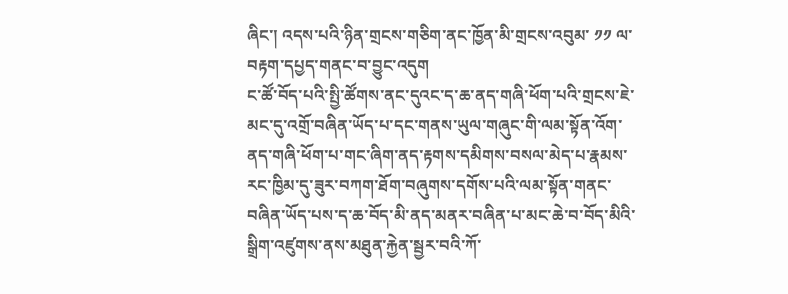ཞིང་། འདས་པའི་ཉིན་གྲངས་གཅིག་ནང་ཁྱོན་མི་གྲངས་འབུམ་ ༡༡ ལ་བརྟག་དཔྱད་གནང་བ་བྱུང་འདུག
ང་ཚོ་བོད་པའི་སྤྱི་ཚོགས་ནང་དུའང་ད་ཆ་ནད་གཞི་ཕོག་པའི་གྲངས་ཇེ་མང་དུ་འགྲོ་བཞིན་ཡོད་པ་དང་གནས་ཡུལ་གཞུང་གི་ལམ་སྟོན་འོག་ནད་གཞི་ཕོག་པ་གང་ཞིག་ནད་རྟགས་དམིགས་བསལ་མེད་པ་རྣམས་རང་ཁྱིམ་དུ་ཟུར་བཀག་ཐོག་བཞུགས་དགོས་པའི་ལམ་སྟོན་གནང་བཞིན་ཡོད་པས་ད་ཆ་བོད་མི་ནད་མནར་བཞིན་པ་མང་ཆེ་བ་བོད་མིའི་སྒྲིག་འཛུགས་ནས་མཐུན་རྐྱེན་སྦྱར་བའི་ཀོ་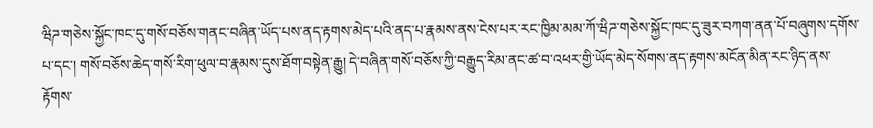ཝིཌ་གཅེས་སྐྱོང་ཁང་དུ་གསོ་བཅོས་གནང་བཞིན་ཡོད་པས་ནད་རྟགས་མེད་པའི་ནད་པ་རྣམས་ནས་ངེས་པར་རང་ཁྱིམ་མམ་ཀོ་ཝིཌ་གཅེས་སྐྱོང་ཁང་དུ་ཟུར་བཀག་ནན་པོ་བཞུགས་དགོས་པ་དང་། གསོ་བཅོས་ཆེད་གསོ་རིག་ཕུལ་བ་རྣམས་དུས་ཐོག་བསྟེན་རྒྱུ། དེ་བཞིན་གསོ་བཅོས་ཀྱི་བརྒྱུད་རིམ་ནང་ཚ་བ་འཕར་གྱི་ཡོད་མེད་སོགས་ནད་རྟགས་མངོན་མིན་རང་ཉིད་ནས་རྟོགས་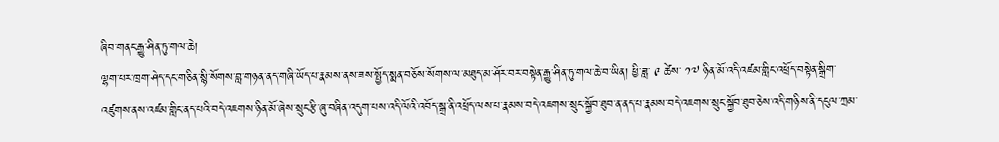ཞིབ་གནང་རྒྱུ་ཤིན་ཏུ་གལ་ཆེ།
ལྷག་པར་ཁྲག་ཤེད་དང་གཅིན་སྙི་སོགས་བླ་གཉན་ནད་གཞི་ཡོད་པ་རྣམས་ནས་ཟས་སྤྱོད་སྨན་བཅོས་སོགས་ལ་མཐུད་མ་ཤོར་བར་བསྟེན་རྒྱུ་ཤིན་ཏུ་གལ་ཆེ་བ་ཡིན། ཕྱི་ཟླ་ ༩ ཚེས་ ༡༧ ཉིན་མོ་འདི་འཛམ་གླིང་འཕྲོད་བསྟེན་སྒྲིག་འཛུགས་ནས་འཛམ་གླིང་ནད་པའི་བདེ་འཇགས་ཉིན་མོ་ཞེས་སྲུང་རྩི་ཞུ་བཞིན་འདུག་པས་འདི་ལོའི་འབོད་སྒྲ་ནི་འཕྲོད་ལས་པ་རྣམས་བདེ་འཇགས་སྲུང་སྐྱོབ་ཐུབ་ན་ནད་པ་རྣམས་བདེ་འཇགས་སྲུང་སྐྱོབ་ཐུབ་ཅེས་འདི་གཉིས་ནི་དངུལ་ཀྲམ་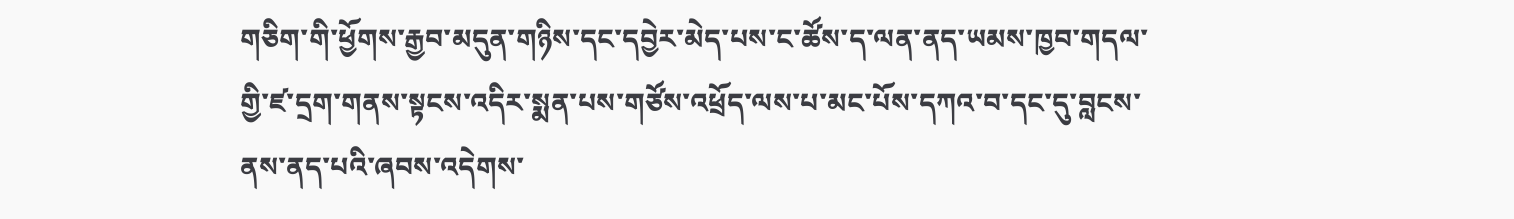གཅིག་གི་ཕྱོགས་རྒྱབ་མདུན་གཉིས་དང་དབྱེར་མེད་པས་ང་ཚོས་ད་ལན་ནད་ཡམས་ཁྱབ་གདལ་གྱི་ཛ་དྲག་གནས་སྟངས་འདིར་སྨན་པས་གཙོས་འཕྲོད་ལས་པ་མང་པོས་དཀའ་བ་དང་དུ་བླངས་ནས་ནད་པའི་ཞབས་འདེགས་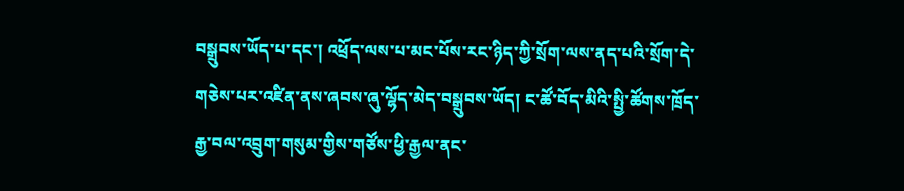བསྒྲུབས་ཡོད་པ་དང་། འཕྲོད་ལས་པ་མང་པོས་རང་ཉིད་ཀྱི་སྲོག་ལས་ནད་པའི་སྲོག་དེ་གཅེས་པར་འཛིན་ནས་ཞབས་ཞུ་ལྷོད་མེད་བསྒྲུབས་ཡོད། ང་ཚོ་བོད་མིའི་སྤྱི་ཚོགས་ཁྲོད་རྒྱ་བལ་འབྲུག་གསུམ་གྱིས་གཙོས་ཕྱི་རྒྱལ་ནང་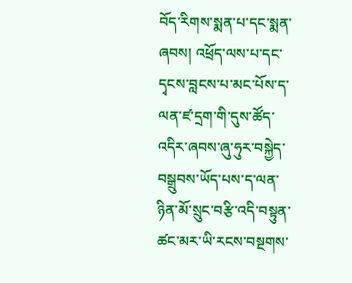བོད་རིགས་སྨན་པ་དང་སྨན་ཞབས། འཕྲོད་ལས་པ་དང་དྭངས་བླངས་པ་མང་པོས་ད་ལན་ཛ་དྲག་གི་དུས་ཚོད་འདིར་ཞབས་ཞུ་ཧུར་བསྐྱེད་བསྒྲུབས་ཡོད་པས་ད་ལན་ཉིན་མོ་སྲུང་བརྩི་འདི་བསྟུན་ཚང་མར་ཡི་རངས་བསྔགས་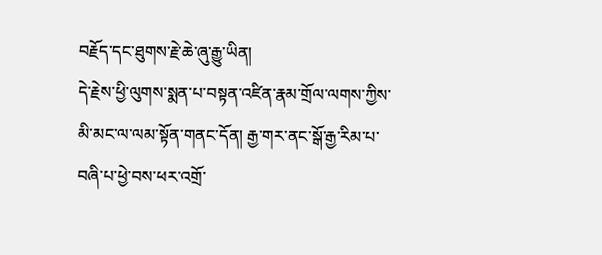བརྗོད་དང་ཐུགས་རྗེ་ཆེ་ཞུ་རྒྱུ་ཡིན།
དེ་རྗེས་ཕྱི་ལུགས་སྨན་པ་བསྟན་འཛིན་རྣམ་གྲོལ་ལགས་ཀྱིས་མི་མང་ལ་ལམ་སྟོན་གནང་དོན། རྒྱ་གར་ནང་སྒོ་རྒྱ་རིམ་པ་བཞི་པ་ཕྱེ་བས་ཕར་འགྲོ་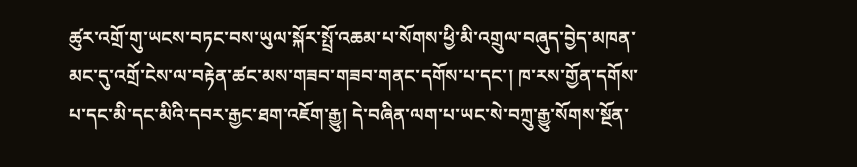ཚུར་འགྲོ་གུ་ཡངས་བཏང་བས་ཡུལ་སྐོར་སྤྲོ་འཆམ་པ་སོགས་ཕྱི་མི་འགྲུལ་བཞུད་བྱེད་མཁན་མང་དུ་འགྲོ་ངེས་ལ་བརྟེན་ཚང་མས་གཟབ་གཟབ་གནང་དགོས་པ་དང་། ཁ་རས་གྱོན་དགོས་པ་དང་མི་དང་མིའི་དབར་རྒྱང་ཐག་འཇོག་རྒྱུ། དེ་བཞིན་ལག་པ་ཡང་སེ་བཀྲུ་རྒྱུ་སོགས་སྔོན་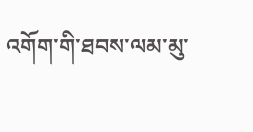འགོག་གི་ཐབས་ལམ་མུ་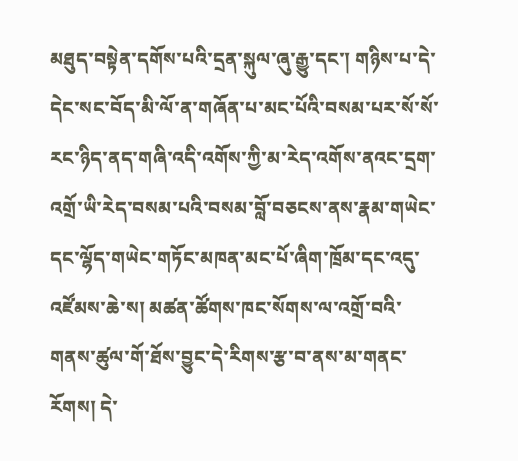མཐུད་བསྟེན་དགོས་པའི་དྲན་སྐུལ་ཞུ་རྒྱུ་དང་། གཉིས་པ་དེ་དེང་སང་བོད་མི་ལོ་ན་གཞོན་པ་མང་པོའི་བསམ་པར་སོ་སོ་རང་ཉིད་ནད་གཞི་འདི་འགོས་ཀྱི་མ་རེད་འགོས་ནའང་དྲག་འགྲོ་ཡི་རེད་བསམ་པའི་བསམ་བློ་བཅངས་ནས་རྣམ་གཡེང་དང་ལྷོད་གཡེང་གཏོང་མཁན་མང་པོ་ཞིག་ཁྲོམ་དང་འདུ་འཛོམས་ཆེ་ས། མཚན་ཚོགས་ཁང་སོགས་ལ་འགྲོ་བའི་གནས་ཚུལ་གོ་ཐོས་བྱུང་དེ་རིགས་རྩ་བ་ནས་མ་གནང་རོགས། དེ་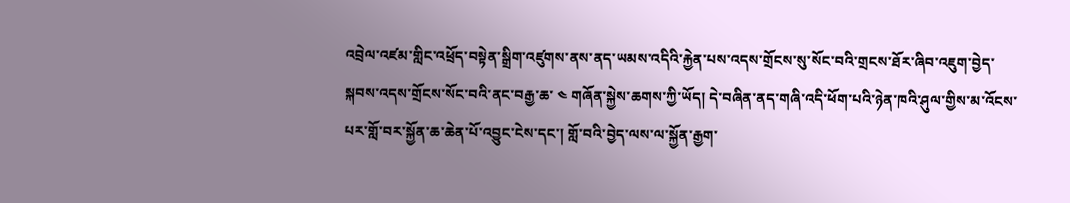འབྲེལ་འཛམ་གླིང་འཕྲོད་བསྟེན་སྒྲིག་འཛུགས་ནས་ནད་ཡམས་འདིའི་རྐྱེན་པས་འདས་གྲོངས་སུ་སོང་བའི་གྲངས་ཐོར་ཞིབ་འཇུག་བྱེད་སྐབས་འདས་གྲོངས་སོང་བའི་ནང་བརྒྱ་ཆ་ ༤ གཞོན་སྐྱེས་ཆགས་ཀྱི་ཡོད། དེ་བཞིན་ནད་གཞི་འདི་ཕོག་པའི་ཉེན་ཁའི་ཤུལ་གྱིས་མ་འོངས་པར་གློ་བར་སྐྱོན་ཆ་ཆེན་པོ་འབྱུང་ངེས་དང་། གློ་བའི་བྱེད་ལས་ལ་སྐྱོན་རྒྱག་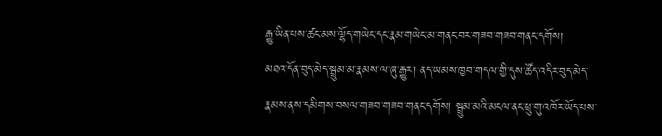རྒྱུ་ཡིན་པས་ཚང་མས་ལྷོད་གཡེང་དང་རྣམ་གཡེང་མ་གནང་བར་གཟབ་གཟབ་གནང་དགོས།
མཐའ་དོན་བུད་མེད་སྦྲུམ་མ་རྣམས་ལ་ཞུ་རྒྱུར། ནད་ཡམས་ཁྱབ་གདལ་གྱི་དུས་ཚོད་འདིར་བུད་མེད་རྣམས་ནས་དམིགས་བསལ་གཟབ་གཟབ་གནང་དགོས། སྦྲུམ་མའི་མངལ་ནང་ཕྲུ་གུ་འཁོར་ཡོད་པས་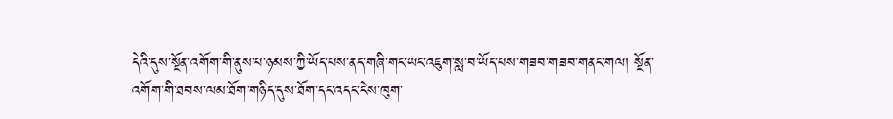དེའི་དུས་སྔོན་འགོག་གི་ནུས་པ་ཉམས་ཀྱི་ཡོད་པས་ནད་གཞི་གང་ཡང་འཇུག་སླ་བ་ཡོད་པས་གཟབ་གཟབ་གནང་གལ། སྔོན་འགོག་གི་ཐབས་ལམ་ཐོག་གཉིད་དུས་ཐོག་དང་འདང་ངེས་ཁུག་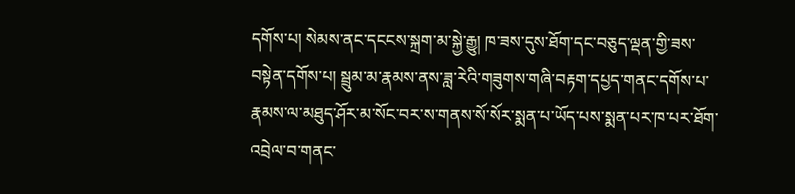དགོས་པ། སེམས་ནང་དངངས་སྐྲག་མ་སྐྱེ་རྒྱུ། ཁ་ཟས་དུས་ཐོག་དང་བཅུད་ལྡན་གྱི་ཟས་བསྟེན་དགོས་པ། སྦྲུམ་མ་རྣམས་ནས་ཟླ་རེའི་གཟུགས་གཞི་བརྟག་དཔྱད་གནང་དགོས་པ་རྣམས་ལ་མཐུད་ཤོར་མ་སོང་བར་ས་གནས་སོ་སོར་སྨན་པ་ཡོད་པས་སྨན་པར་ཁ་པར་ཐོག་འབྲེལ་བ་གནང་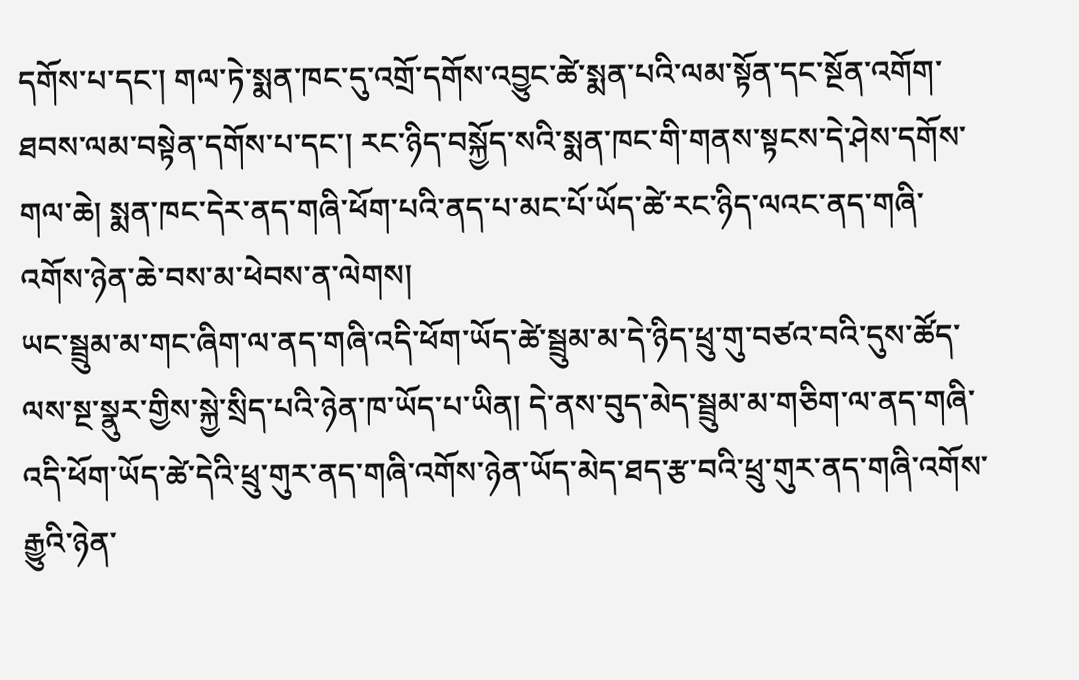དགོས་པ་དང་། གལ་ཏེ་སྨན་ཁང་དུ་འགྲོ་དགོས་འབྱུང་ཚེ་སྨན་པའི་ལམ་སྟོན་དང་སྔོན་འགོག་ཐབས་ལམ་བསྟེན་དགོས་པ་དང་། རང་ཉིད་བསྐྱོད་སའི་སྨན་ཁང་གི་གནས་སྟངས་དེ་ཤེས་དགོས་གལ་ཆེ། སྨན་ཁང་དེར་ནད་གཞི་ཕོག་པའི་ནད་པ་མང་པོ་ཡོད་ཚེ་རང་ཉིད་ལའང་ནད་གཞི་འགོས་ཉེན་ཆེ་བས་མ་ཕེབས་ན་ལེགས།
ཡང་སྦྲུམ་མ་གང་ཞིག་ལ་ནད་གཞི་འདི་ཕོག་ཡོད་ཚེ་སྦྲུམ་མ་དེ་ཉིད་ཕྲུ་གུ་བཙའ་བའི་དུས་ཚོད་ལས་སྔ་སྣུར་གྱིས་སྐྱེ་སྲིད་པའི་ཉེན་ཁ་ཡོད་པ་ཡིན། དེ་ནས་བུད་མེད་སྦྲུམ་མ་གཅིག་ལ་ནད་གཞི་འདི་ཕོག་ཡོད་ཚེ་དེའི་ཕྲུ་གུར་ནད་གཞི་འགོས་ཉེན་ཡོད་མེད་ཐད་རྩ་བའི་ཕྲུ་གུར་ནད་གཞི་འགོས་རྒྱུའི་ཉེན་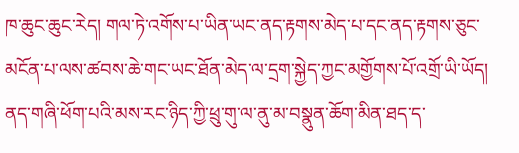ཁ་ཆུང་ཆུང་རེད། གལ་ཏེ་འགོས་པ་ཡིན་ཡང་ནད་རྟགས་མེད་པ་དང་ནད་རྟགས་ཅུང་མངོན་པ་ལས་ཚབས་ཆེ་གང་ཡང་ཐོན་མེད་ལ་དྲག་སྐྱེད་ཀྱང་མགྱོགས་པོ་འགྲོ་ཡི་ཡོད། ནད་གཞི་ཕོག་པའི་མས་རང་ཉིད་ཀྱི་ཕྲུ་གུ་ལ་ནུ་མ་བསྣུན་ཆོག་མིན་ཐད་ད་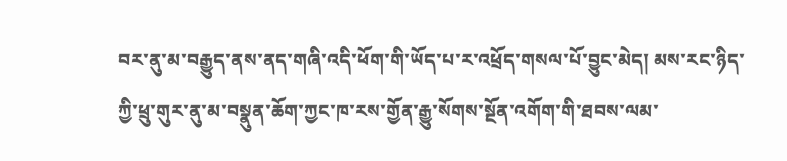བར་ནུ་མ་བརྒྱུད་ནས་ནད་གཞི་འདི་ཕོག་གི་ཡོད་པ་ར་འཕྲོད་གསལ་པོ་བྱུང་མེད། མས་རང་ཉིད་ཀྱི་ཕྲུ་གུར་ནུ་མ་བསྣུན་ཆོག་ཀྱང་ཁ་རས་གྱོན་རྒྱུ་སོགས་སྔོན་འགོག་གི་ཐབས་ལམ་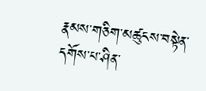རྣམས་གཅིག་མཚུངས་བསྟེན་དགོས་པ་ཤིན་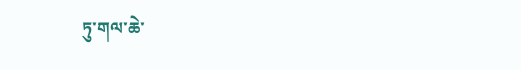ཏུ་གལ་ཆེ་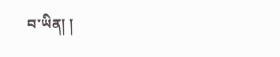བ་ཡིན། །